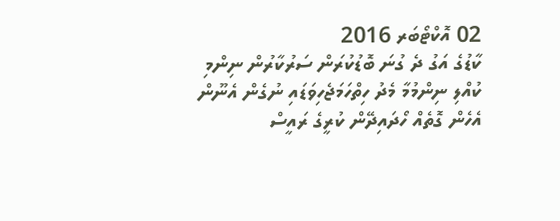02 އޮކްޓޯބަރ 2016
ކާޑުގެ އަގު ދެ ގުނަ ބޮޑުކުރަން ސަރުކާރުން ނިންމި ކުއްލި ނިންމުމާ މެދު ހިތްހަމަޖެހިވަޑައި ނުގެން އެނޫން އެހެން ގޮތެއް ހޯދައިދޭން ކުރީގެ ރައީސް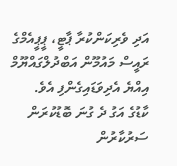އަދި ވެރިކަންކުރާ ޕާޓީ، ޕީޕީއެމްގެ ރައީސް މައުމޫން އަބްދުލްގައްޔޫމް އިއްޔެ އެދިވަޑައިގެންފި އެވެ.
ކާޑުގެ އަގު ދެ ގުނަ ބޮޑުކުރަން ސަރުކާރުން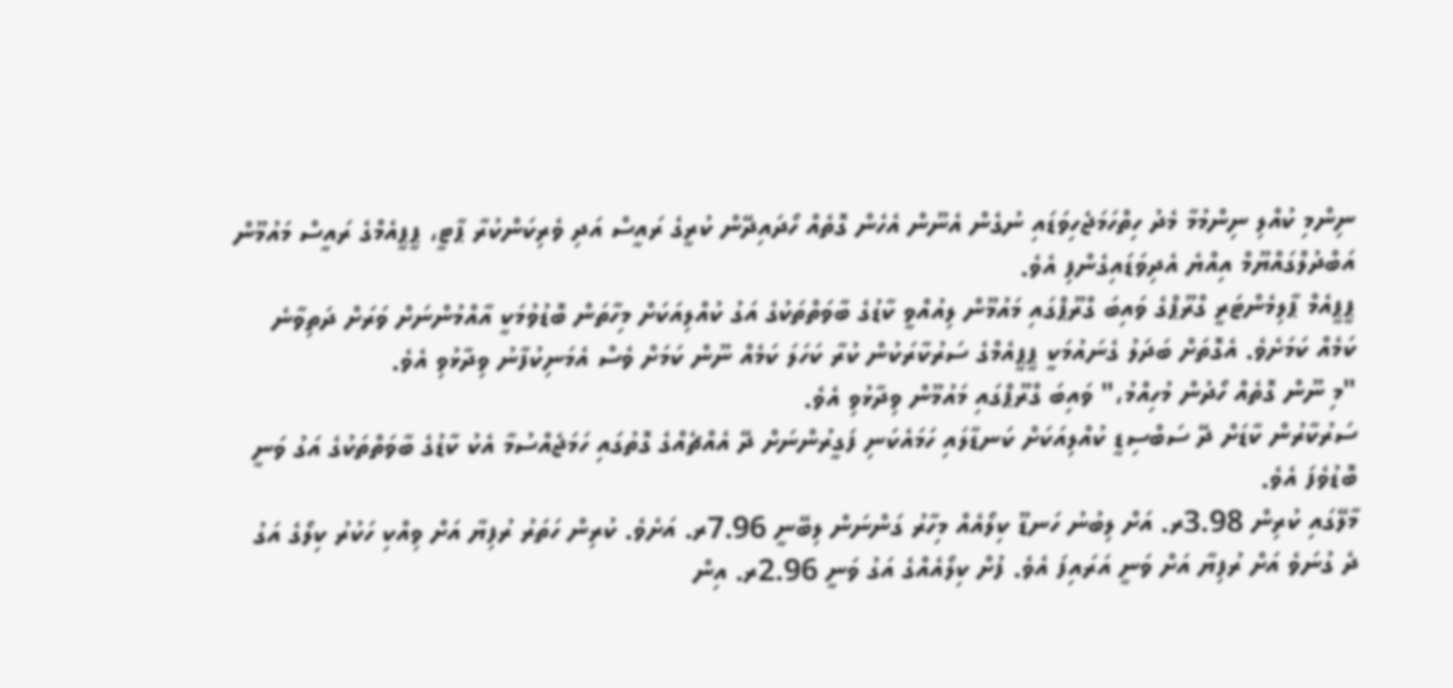ނިންމި ކުއްލި ނިންމުމާ މެދު ހިތްހަމަޖެހިވަޑައި ނުގެން އެނޫން އެހެން ގޮތެއް ހޯދައިދޭން ކުރީގެ ރައީސް އަދި ވެރިކަންކުރާ ޕާޓީ، ޕީޕީއެމްގެ ރައީސް މައުމޫން އަބްދުލްގައްޔޫމް އިއްޔެ އެދިވަޑައިގެންފި އެވެ.
ޕީޕީއެމް ޕާލިމެންޓަރީ ގްރޫޕްގެ ވައިބަ ގްރޫޕްގައި މައުމޫން ލިއުއްވީ ކާޑުގެ ބާވަތްތަކުގެ އަގު ކުއްލިއަކަށް މިހާތަން ބޮޑުވުމަކީ އާއްމުންނަށް ވަރަށް ދަތިވާނެ ކަމެއް ކަމަށެވެ. އެގޮތަށް ބަދަލު ގެނައުމަކީ ޕީޕީއެމްގެ ސަރުކާރަކުން ކުރާ ކަހަލަ ކަމެއް ނޫން ކަމަށް ވެސް އެމަނިކުފާނު ވިދާޅުވި އެވެ.
"މި ނޫން ގޮތެއް ހޯދުން މުހިއްމު،" ވައިބަ ގްރޫޕްގައި މައުމޫން ވިދާޅުވި އެވެ.
ސަރުކާރުން ކާޑަށް ދޭ ސަބްސިޑީ ކުއްލިއަކަށް ކަނޑާލައި ހަމައެކަނި ފަގީރުންނަށް ދޭ އެއްޗެއްގެ ގޮތުގައި ހަމަޖެއްސުމާ އެކު ކާޑުގެ ބާވަތްތަކުގެ އަގު ވަނީ ބޮޑުވެފަ އެވެ.
މާލޭގައި ކުރިން 3.98ރ. އަށް ލިބުނު ހަނޑޫ ކިލޯއެއް މިހާރު ގަންނަން ލިބޭނީ 7.96ރ. އަށެވެ. ކުރިން ހަތަރު ރުފިޔާ އަށް ވިއްކި ހަކުރު ކިލޯގެ އަގު ދެ ގުނަވެ އަށް ރުފިޔާ އަށް ވަނީ އަރައިފަ އެވެ. ފުށް ކިލޯއެއްގެ އަގު ވަނީ 2.96ރ. އިން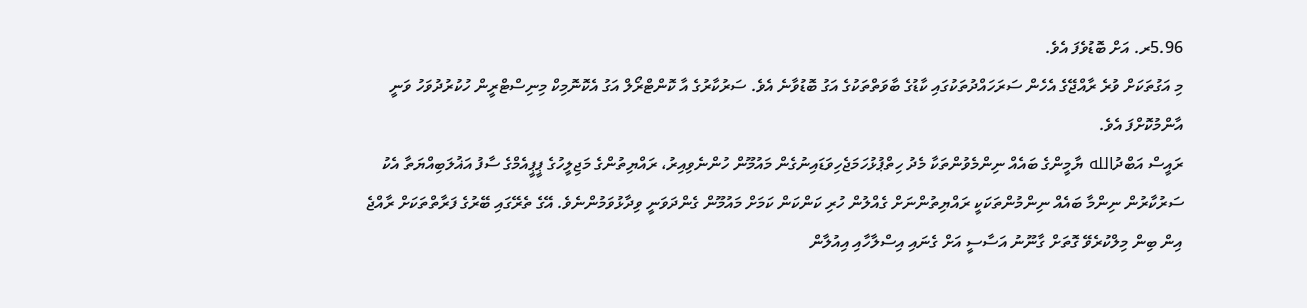5.96ރ. އަށް ބޮޑުވެފަ އެވެ.
މި އަގުތަކަށް ވުރެ ރާއްޖޭގެ އެހެން ސަރަހައްދުތަކުގައި ކާޑުގެ ބާވަތްތަކުގެ އަގު ބޮޑުވާނެ އެވެ. ސަރުކާރުގެ އާ ކޮންޓްރޯލް އަގު އެކޮނޮމިކް މިނިސްޓްރީން ހުކުރުދުވަހު ވަނީ އާންމުކޮށްފަ އެވެ.
ރައީސް އަބްދުالله ޔާމީންގެ ބައެއް ނިންމެވުންތަކާ މެދު ހިތްޕުޅުހަމަޖެހިވަޑައިނުގެން މައުމޫން ހުންނެވިއިރު، ރައްޔިތުންގެ މަޖިލީހުގެ ޕީޕީއެމްގެ ސާފު އަޣުލަބިއްޔަތާ އެކު ސަރުކާރުން ނިންމާ ބައެއް ނިންމުންތަކަކީ ރައްޔިތުންނަށް ގެއްލުން ހުރި ކަންކަން ކަމަށް މައުމޫން ގެންދަވަނީ ވިދާޅުވަމުންނެވެ. އޭގެ ތެރޭގައި ބޭރުގެ ފަރާތްތަކަށް ރާއްޖެ އިން ބިން މިލްކުރެވޭ ގޮތަށް ގާނޫނު އަސާސީ އަށް ގެނައި އިސްލާހާއި އިއުލާން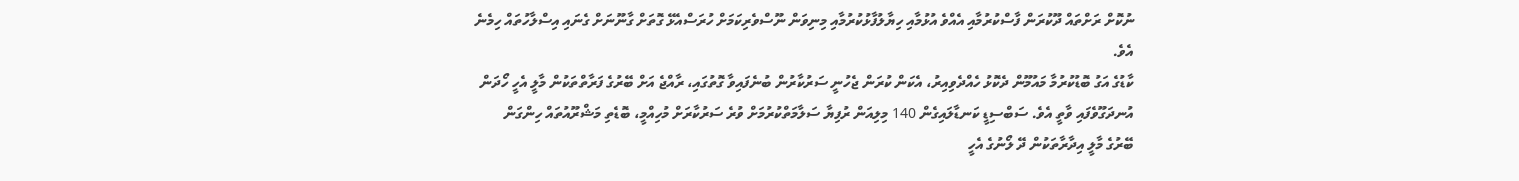ނުކޮށް ރަށްތައް ދޫކުރަން ފާސްކުރުމާއި އެއްވެ އުޅުމާއި ހިޔާލުފާޅުކުރުމާއި މިނިވަން ނޫސްވެރިކަމަށް ހުރަސްއެޅޭ ގޮތަށް ގާނޫނަށް ގެނައި އިސްލާހުތައް ހިމެނެ އެވެ.
ކާޑުގެ އަގު ބޮޑުކުރުމާ މައުމޫން ދެކޮޅު ހެއްދެވިއިރު، އެކަން ކުރަން ޖެހުނީ ސަރުކާރުން ބުނެފައިވާ ގޮތުގައި، ރާއްޖެ އަށް ބޭރުގެ ފަރާތްތަކުން މާލީ އެހީ ހޯދަން އުނދަގޫވެފައި ވާތީ އެވެ. ސަބްސިޑީ ކަނޑާލައިގެން 140 މިލިއަން ރުފިޔާ ސަލާމަތްކުރުމަށް ވުރެ ސަރުކާރަށް މުހިއްމީ، ބޮޑެތި މަޝްރޫއުތައް ހިންގަން ބޭރުގެ މާލީ އިދާރާތަކުން ދޭ ލޯނުގެ އެހީ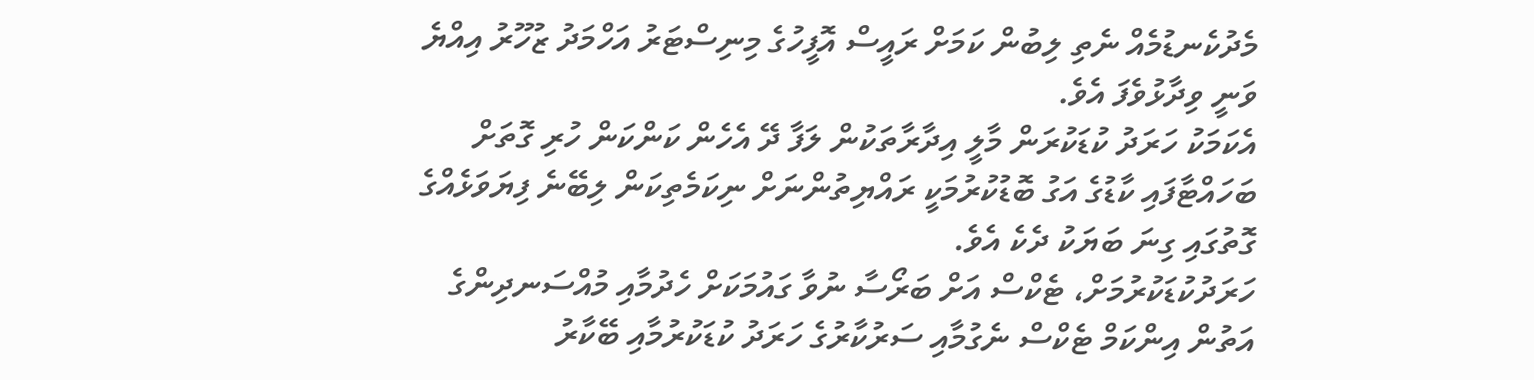މެދުކެނޑުމެއް ނެތި ލިބުން ކަމަށް ރައީސް އޮފީހުގެ މިނިސްޓަރު އަހްމަދު ޒުހޫރު އިއްޔެ ވަނީ ވިދާޅުވެފަ އެވެ.
އެކަމަކު ހަރަދު ކުޑަކުރަން މާލީ އިދާރާތަކުން ލަފާ ދޭ އެހެން ކަންކަން ހުރި ގޮތަށް ބަހައްޓާފައި ކާޑުގެ އަގު ބޮޑުކުރުމަކީ ރައްޔިތުންނަށް ނިކަމެތިކަން ލިބޭނެ ފިޔަވަޅެއްގެ ގޮތުގައި ގިނަ ބަޔަކު ދެކެ އެވެ.
ހަރަދުކުޑަކުރުމަށް، ޓެކްސް އަށް ބަރޯސާ ނުވާ ގައުމަކަށް ހެދުމާއި މުއްސަނދިންގެ އަތުން އިންކަމް ޓެކްސް ނެގުމާއި ސަރުކާރުގެ ހަރަދު ކުޑަކުރުމާއި ބޭކާރު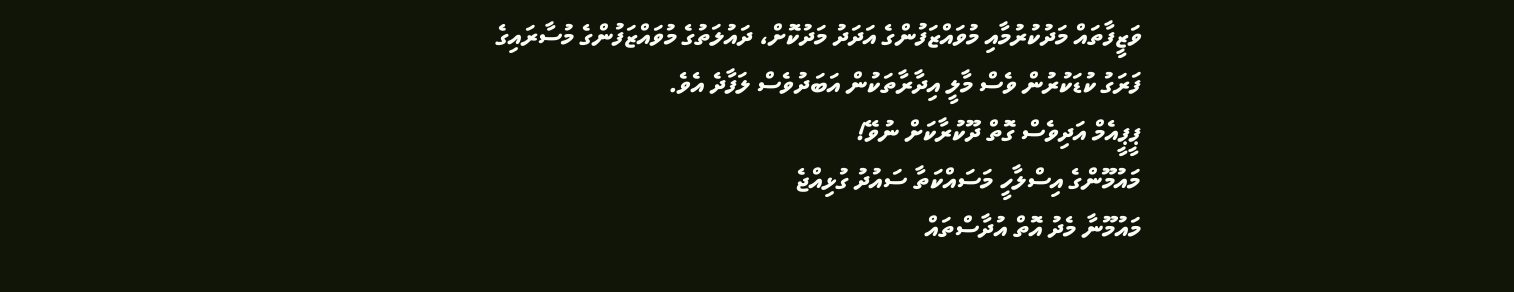ވަޒީފާތައް މަދުކުރުމާއި މުވައްޒަފުންގެ އަދަދު މަދުކޮށް، ދައުލަތުގެ މުވައްޒަފުންގެ މުސާރައިގެ ފަރަގު ކުޑަކުރުން ވެސް މާލީ އިދާރާތަކުން އަބަދުވެސް ލަފާދެ އެވެ.
ޕީޕީއެމް އަދިވެސް ގޮތް ދޫކުރާކަށް ނުވޭ!
މައުމޫންގެ އިސްލާހީ މަސައްކަތާ ސައުދު ގުޅިއްޖެ
މައުމޫނާ މެދު އޮތް އުދާސްތައް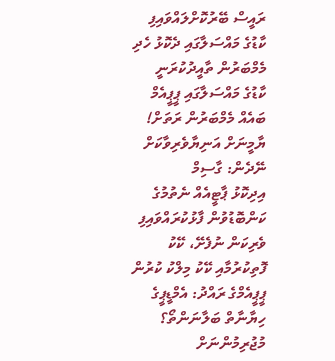ރައީސް ބޭރުކޮށްލައްވައިފި
ކާޑުގެ މައްސަލާގައި ދެކޮޅު ހެދި މެމްބަރުން ތާއީދުކުރަނީ
ކާޑުގެ މައްސަލާގައި ޕީޕީއެމް ބައެއް މެމްބަރުން ރަތަށް!
ޔާމީނަށް އަނިޔާވެރިވާކަށް ނޭދެން: ގާސިމް
އިދިކޮޅު ޕާޓީއެއް ނެތުމުގެ ކަންބޮޑުވުން ފާޅުކުރައްވައިފި
ވެރިކަން ނުފެށޭ، ކޭކު ފޮތިކުރުމާއި ކޭކު މިލްކު ކުރުން
ޕީޕީއެމްގެ ރައްދު: އެމްޑީޕީގެ ހިޔާނާތް ބަލާނަންތޯ؟
މުޖުރިމުންނަށް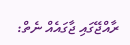ރާއްޖޭގައި ޖާގައެއް ނެތް: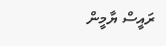ރައީސް ޔާމީން